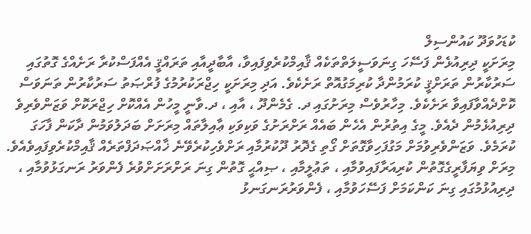ކުޑަހުވަދޫ ކައުންސިލް
މިރަށަކީ ދިރިއުޅެން ފަސޭހަ ގިނަވަސީލަތްތަކެއް ޤާއިމްކުރެވިފައިވާ، އާބާދީއާއި ތަރައްޤީ އެއްފަސްކުރާ ރަށެއްގެ ގޮތުގައި ސަރުކާރުން ތަރަށްޤީ ކުރަމުންދާ ކުރިމަގުއޮތް ރަށެކެވެ. އަދި މިރަށަކީ ހިޖްރަކުރުމުގެ ފުރްޞަތު ސަރުކާރުން ތަނަވަސް ކޮށްދެއްވާފައިވާ ރަށެކެވެ. މިހާރުވެސް މިރަށުގައި ދ. ގެމެންދޫ ، އާއި ، ދ.ވާނީ މީހުން އެއްކޮށް ހިޖްރަކޮށް ވަޒަންވެރިވެ ދިރިއުޅެމުން ދެއެވެ. މީގެ އިތުރުން އެހެން ބައެއް ރަށްރަށުގެ ވަކިވަކި ޢާއިލާތައް މިރަށަށް ބަދަލުވަމުން ދާކަން ފާހަގަ ކުރަމެވެ. ވަޒަންވެރިވުމަށް މަގުފަހިވާގޮތަށް ގޯތި ގެދޮރު ދޫކުރުމާއި ރަށްވެހިކުރެވޭނެ ޚާއްޞަދަފްތަރެއް ޤާއިމްކުރެވިފައިވެއެވެ.
މިރަށް ވިޔަފާރީގެގޮތުން ކުރިއަރާފައިވުމާއި ، ތަޢުލީމާއި ، ޞިއްޙީ ގޮތުން ގިނަ ރަށްރަށަށްވުރެ ފެންވަރު ރަނގަޅުވުމާއި ، ދިރިއުޅުމުގައި ގިނަ ކަންކަމަށް ފަސޭހަވުމާއި ، ފެންވަރުރަނގަނޅު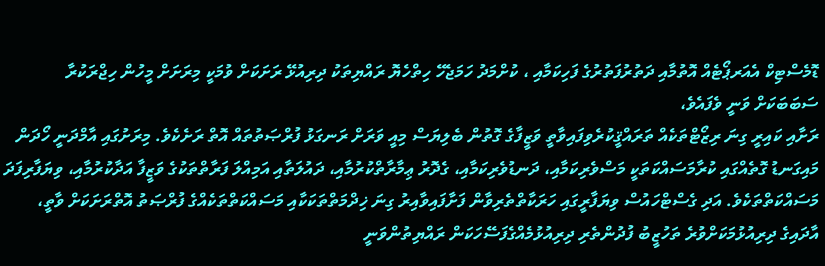ޑޮމެސްޓިކް އެއަރޕޯޓެއް އޮތުމާއި ދަތުރުފަތުރުގެ ފަހިކަމާއި ، ކުށްމަދު ހަމަޖެހޭ ހިތްހެޔޮ ރައްޔިތަކު ދިރިއުޅޭ ރަށަކަށް ވުމަކީ މިރަށަށް މީހުން ހިޖްރަކުރާ ސަބަބަކަށް ވަނީ ވެފައެވެ،
ރަށާއި ކައިރީ ގިނަ ރިޒޯޓްތަކެއް ތަރައްޤީކުރެވިފައިވާތީ ވަޒީފާގެ ގޮތުން ބެލިޔަސް މިއީ ވަރަށް ރަނގަޅު ފުރްޞަތުތައް އޮތް ރަށެކެވެ. މިރަށުގައި އާމްދަނީ ހޯދަން މައިގަނޑު ގޮތެއްގައި ކުރާމަސައްކަތަކީ މަސްވެރިކަމާއި، ދަނޑުވެރިކަމާއި، ގެދޮރު ޢިމާރާތްކުރުމާއި، ދައުލަތާއި އަމިއްލަ ފަރާތްތަކުގެ ވަޒީފާ އަދާކުރުމާއި، ވިޔަފާރިފަދަ މަސައްކަތްތަކެވެ. އަދި ގެސްޓްހައުސް ވިޔަފާރީގައި ހަރަކާތްތެރިވާން ފަށާފައިވާއިރު ގިނަ ޚިދްމަތްތަކަކާއި މަސައްކަތްތަކެއްގެ ފުރްޞަތު އޮތްރަށަކަށް ވާތީ، އާދައިގެ ދިރިއުޅުމަކަށްވުރެ ތަހުޒީބު ފުދުންތެރި ދިރިއުޅުމެއްގެފަސޭހަކަން ރައްޔިތުންވަނީ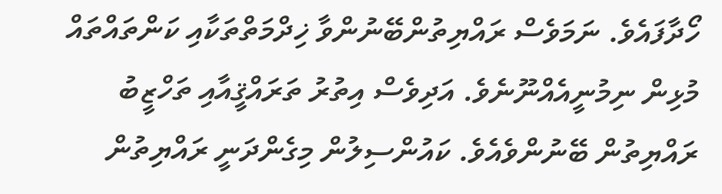ހޯދާފައެވެ. ނަމަވެސް ރައްޔިތުންބޭނުންވާ ޚިދްމަތްތަކާއި ކަންތައްތައް މުޅިން ނިމުނީއެއްނޫނެވެ. އަދިވެސް އިތުރު ތަރައްޤީއާއި ތަހްޒީބު ރައްޔިތުން ބޭނުންވެއެވެ. ކައުންސިލުން މިގެންދަނީ ރައްޔިތުން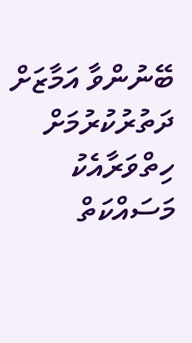ބޭނުންވާ އަމާޒަށް ދަތުރުކުރުމަށް ހިތްވަރާއެކު މަސައްކަތް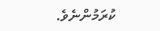ކުރަމުންނެވެ.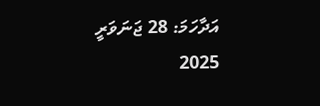އަދާހަމަ: 28 ޖަނަވަރީ 2025